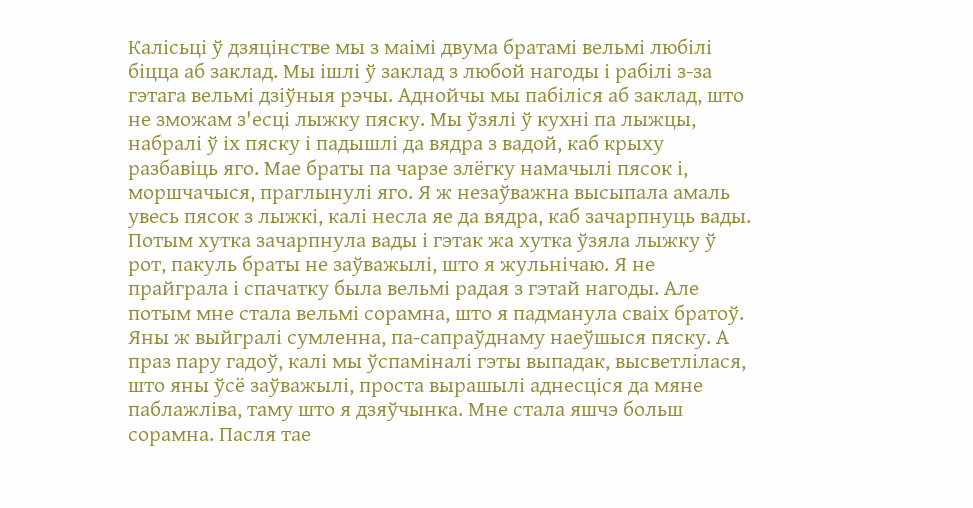Калісьці ў дзяцінстве мы з маімі двума братамі вельмі любілі біцца аб заклад. Мы ішлі ў заклад з любой нагоды і рабілі з-за гэтага вельмі дзіўныя рэчы. Аднойчы мы пабіліся аб заклад, што не зможам з'есці лыжку пяску. Мы ўзялі ў кухні па лыжцы, набралі ў іх пяску і падышлі да вядра з вадой, каб крыху разбавіць яго. Мае браты па чарзе злёгку намачылі пясок і, моршчачыся, праглынулі яго. Я ж незаўважна высыпала амаль увесь пясок з лыжкі, калі несла яе да вядра, каб зачарпнуць вады. Потым хутка зачарпнула вады і гэтак жа хутка ўзяла лыжку ў рот, пакуль браты не заўважылі, што я жульнічаю. Я не прайграла і спачатку была вельмі радая з гэтай нагоды. Але потым мне стала вельмі сорамна, што я падманула сваіх братоў. Яны ж выйгралі сумленна, па-сапраўднаму наеўшыся пяску. А праз пару гадоў, калі мы ўспаміналі гэты выпадак, высветлілася, што яны ўсё заўважылі, проста вырашылі аднесціся да мяне паблажліва, таму што я дзяўчынка. Мне стала яшчэ больш сорамна. Пасля тае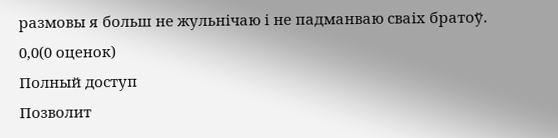размовы я больш не жульнічаю і не падманваю сваіх братоў.
0,0(0 оценок)
Полный доступ
Позволит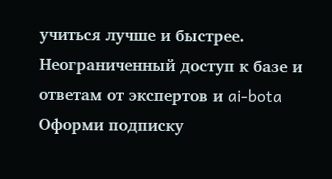учиться лучше и быстрее. Неограниченный доступ к базе и ответам от экспертов и ai-bota
Оформи подписку